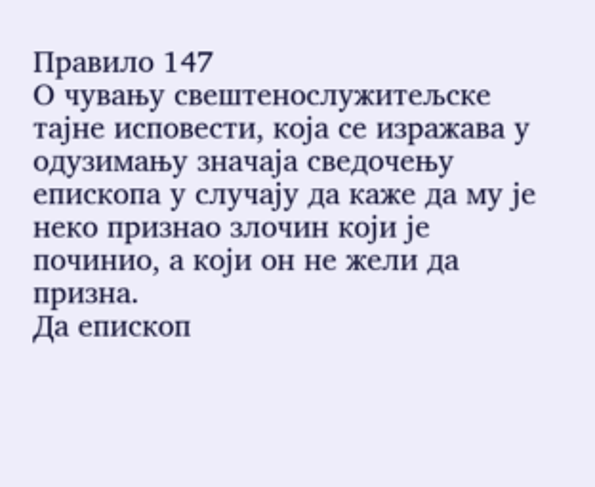Правило 147
О чувању свештенослужитељске тајне исповести, која се изражава у одузимању значаја сведочењу епископа у случају да каже да му је неко признао злочин који је починио, а који он не жели да призна.
Да епископ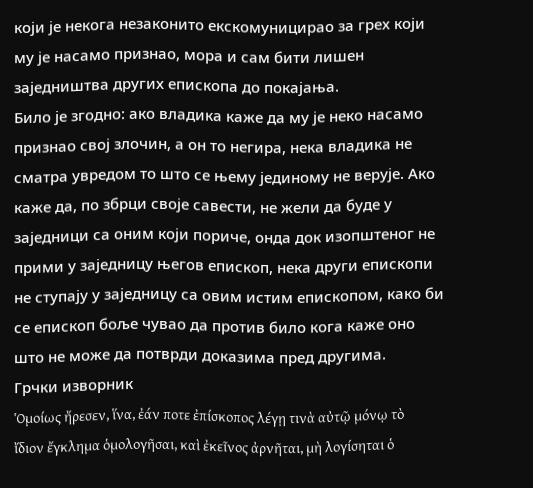који је некога незаконито екскомуницирао за грех који му је насамо признао, мора и сам бити лишен заједништва других епископа до покајања.
Било је згодно: ако владика каже да му је неко насамо признао свој злочин, а он то негира, нека владика не сматра увредом то што се њему јединому не верује. Ако каже да, по збрци своје савести, не жели да буде у заједници са оним који пориче, онда док изопштеног не прими у заједницу његов епископ, нека други епископи не ступају у заједницу са овим истим епископом, како би се епископ боље чувао да против било кога каже оно што не може да потврди доказима пред другима.
Грчки изворник
Ὁμοίως ἤρεσεν, ἵνα, ἐάν ποτε ἐπίσκοπος λέγῃ τινὰ αὐτῷ μόνῳ τὸ ἴδιον ἔγκλημα ὁμολογῆσαι, καὶ ἐκεῖνος ἀρνῆται, μὴ λογίσηται ὁ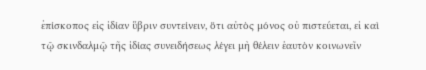ἐπίσκοπος εἰς ἰδίαν ὕβριν συντείνειν, ὅτι αὐτὸς μόνος οὐ πιστεύεται, εἰ καὶ τῷ σκινδαλμῷ τῆς ἰδίας συνειδήσεως λέγει μὴ θέλειν ἑαυτὸν κοινωνεῖν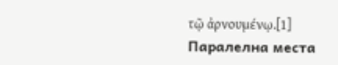τῷ ἀρνουμένῳ.[1]
Паралелна места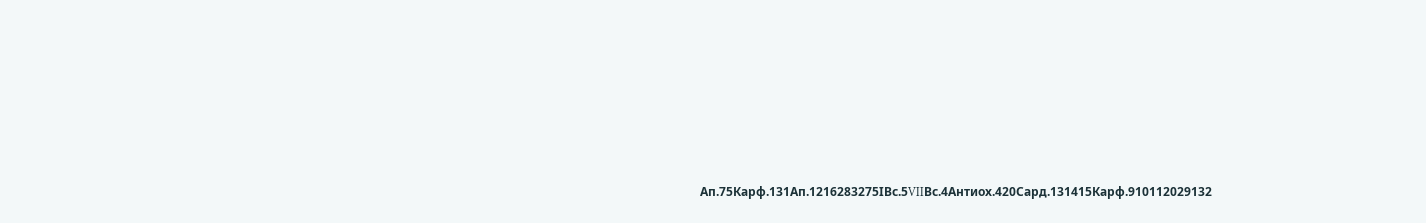Ап.75Карф.131Ап.1216283275IВс.5VIIВс.4Антиох.420Сард.131415Карф.910112029132